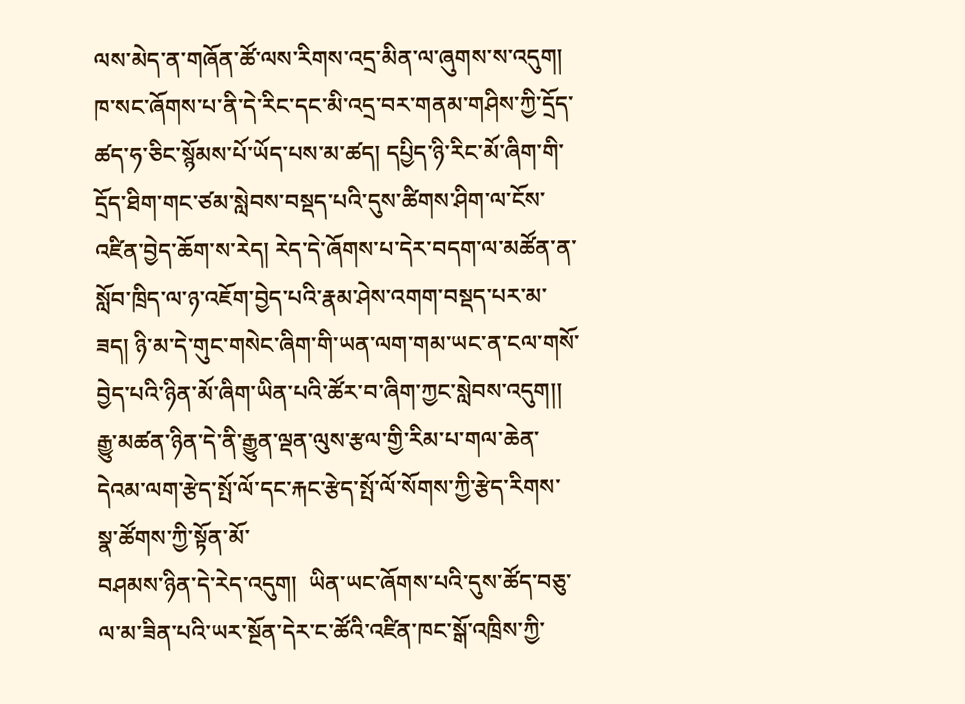ལས་མེད་ན་གཞོན་ཚོ་ལས་རིགས་འདྲ་མིན་ལ་ཞུགས་ས་འདུག།
ཁ་སང་ཞོགས་པ་ནི་དེ་རིང་དང་མི་འདྲ་བར་གནམ་གཤིས་ཀྱི་དྲོད་ཚད་ཧ་ཅིང་སྙོམས་པོ་ཡོད་པས་མ་ཚད། དཔྱིད་ཉི་རིང་མོ་ཞིག་གི་དྲོད་ཐིག་གང་ཙམ་སླེབས་བསྡད་པའི་དུས་ཚིགས་ཤིག་ལ་ངོས་འཛིན་བྱེད་ཆོག་ས་རེད། རེད་དེ་ཞོགས་པ་དེར་བདག་ལ་མཚོན་ན་སློབ་ཁྲིད་ལ་ཉ་འཇོག་བྱེད་པའི་རྣམ་ཤེས་འགག་བསྡད་པར་མ་ཟད། ཉི་མ་དེ་གུང་གསེང་ཞིག་གི་ཡན་ལག་གམ་ཡང་ན་ངལ་གསོ་བྱེད་པའི་ཉིན་མོ་ཞིག་ཡིན་པའི་ཚོར་བ་ཞིག་ཀྱང་སླེབས་འདུག།། རྒྱུ་མཚན་ཉིན་དེ་ནི་རྒྱུན་ལྡན་ལུས་རྩལ་གྱི་རིམ་པ་གལ་ཆེན་དེའམ་ལག་རྩེད་སྤོ་ལོ་དང་རྐང་རྩེད་སྤོ་ལོ་སོགས་ཀྱི་རྩེད་རིགས་སྣ་ཚོགས་ཀྱི་སྟོན་མོ་
བཤམས་ཉིན་དེ་རེད་འདུག།  ཡིན་ཡང་ཞོགས་པའི་དུས་ཚོད་བཅུ་ལ་མ་ཟིན་པའི་ཡར་སྔོན་དེར་ང་ཚོའི་འཛིན་ཁང་སྒོ་འཁྲིས་ཀྱི་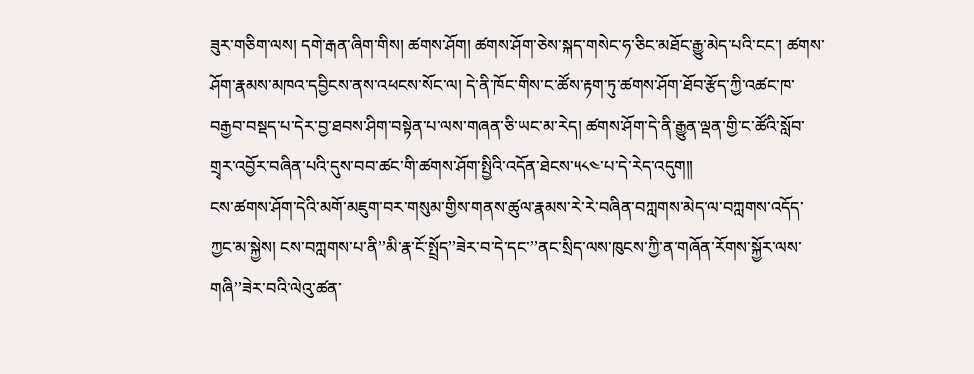ཟུར་གཅིག་ལས། དགེ་རྒན་ཞིག་གིས། ཚགས་ཤོག། ཚགས་ཤོག་ཅེས་སྐད་གསེང་ཧ་ཅིང་མཐོང་རྒྱུ་མེད་པའི་ངང་། ཚགས་ཤོག་རྣམས་མཁའ་དབྱིངས་ནས་འཕངས་སོང་ལ། དེ་ནི་ཁོང་གིས་ང་ཚོས་རྟག་ཏུ་ཚགས་ཤོག་ཐོབ་རྩོད་ཀྱི་འཚང་ཁ་བརྒྱབ་བསྡད་པ་དེར་བྱ་ཐབས་ཤིག་བསྟེན་པ་ལས་གཞན་ཅི་ཡང་མ་རེད། ཚགས་ཤོག་དེ་ནི་རྒྱུན་ལྡན་གྱི་ང་ཚོའི་སློབ་གྲྭར་འབྱོར་བཞིན་པའི་དུས་བབ་ཚང་གི་ཚགས་ཤོག་སྤྱིའི་འདོན་ཐེངས་༥༨༤་པ་དེ་རེད་འདུག།།
ངས་ཚགས་ཤོག་དེའི་མགོ་མཇུག་བར་གསུམ་གྱིས་གནས་ཚུལ་རྣམས་རེ་རེ་བཞིན་བཀླགས་མེད་ལ་བཀླགས་འདོད་ཀྱང་མ་སྐྱེས། ངས་བཀླགས་པ་ནི’’མི་རྣ་ངོ་སྤྲོད’’ཟེར་བ་དེ་དང་’’ནང་སྲིད་ལས་ཁུངས་ཀྱི་ན་གཞོན་རོགས་སྐྱོར་ལས་གཞི’’ཟེར་བའི་ལེའུ་ཚན་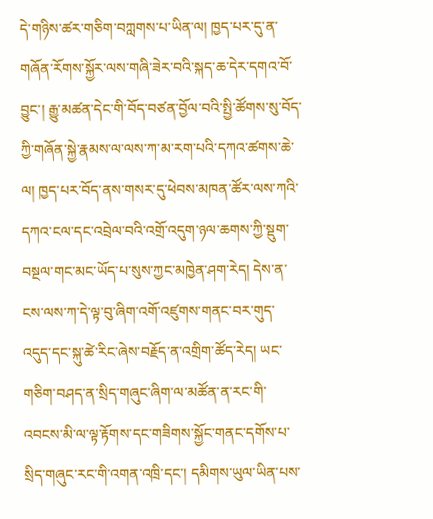དེ་གཉིས་ཚར་གཅིག་བཀླགས་པ་ཡིན་ལ། ཁྱད་པར་དུ་ན་གཞོན་རོགས་སྐྱོར་ལས་གཞི་ཟེར་བའི་སྐད་ཆ་དེར་དགའ་བོ་བྱུང་། རྒྱུ་མཚན་དེང་གི་བོད་བཙན་བྱོལ་བའི་སྤྱི་ཚོགས་སུ་བོད་ཀྱི་གཞོན་སྐྱེ་རྣམས་ལ་ལས་ཀ་མ་རག་པའི་དཀའ་ཚགས་ཆེ་ལ། ཁྱད་པར་བོད་ནས་གསར་དུ་ཕེབས་མཁན་ཚོར་ལས་ཀའི་དཀའ་ངལ་དང་འབྲེལ་བའི་འགྲོ་འདུག་ཉལ་ཆགས་ཀྱི་སྡུག་བསྔལ་གང་མང་ཡོད་པ་སུས་ཀྱང་མཁྱེན་ཤག་རེད། དེས་ན་ངས་ལས་ཀ་དེ་ལྟ་བུ་ཞིག་འགོ་འཛུགས་གནང་བར་གུད་འདུད་དང་སྐུ་ཚེ་རིང་ཞེས་བརྗོད་ན་འགྲིག་ཚོད་རེད། ཡང་གཅིག་བཤད་ན་སྲིད་གཞུང་ཞིག་ལ་མཚོན་ན་རང་གི་འབངས་མི་ལ་ལྟ་རྟོགས་དང་གཟིགས་སྐྱོང་གནང་དགོས་པ་སྲིད་གཞུང་རང་གི་འགན་འཁྲི་དང་། དམིགས་ཡུལ་ཡིན་པས་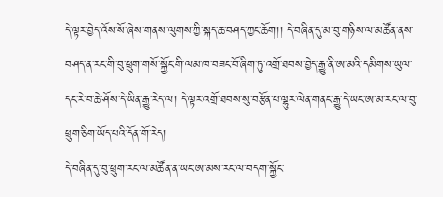དེ་ལྟར་བྱེད་འོས་སོ་ཞེས་གནས་ལུགས་ཀྱི་སྐད་ཆ་བཤད་ཀྱང་ཆོག།། དེ་བཞིན་དུ་མ་བུ་གཉིས་ལ་མཚོན་ནས་བཤད་ན་རང་གི་བུ་ཕྲུག་གསོ་སྐྱོང་གི་ལམ་ཁ་བཟང་བོ་ཞིག་ཏུ་འགྲོ་ཐབས་བྱེད་རྒྱུ་ནི་ཨ་མའི་དམིགས་ཡུལ་དང་རེ་བ་ཆེ་ཤོས་དེ་ཡིན་རྒྱུ་རེད་ལ། དེ་ལྟར་འགྲོ་ཐབས་སུ་བརྩོན་པ་ལྷུར་ལེན་གནང་རྒྱུ་དེ་ཡང་ཨ་མ་རང་ལ་བུ་ཕྲུག་ཅིག་ཡོད་པའི་དོན་གོ་རེད།
དེ་བཞིན་དུ་བུ་ཕྲུག་རང་ལ་མཚོན་ན་ཡང་ཨ་མས་རང་ལ་བདག་སྐྱོང་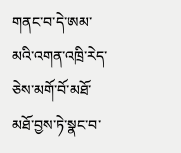གནང་བ་དེ་ཨམ་མའི་འགན་འཁྲི་རེད་ཅེས་མགོ་བོ་མཐོ་མཐོ་བྱས་ཏེ་སྣང་བ་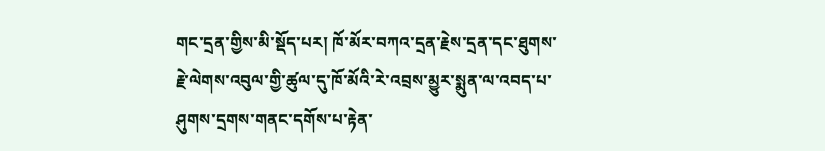གང་དྲན་གྱིས་མི་སྡོད་པར། ཁོ་མོར་བཀའ་དྲན་རྗེས་དྲན་དང་ཐུགས་རྗེ་ལེགས་འབུལ་གྱི་ཚུལ་དུ་ཁོ་མོའི་རེ་འབྲས་མྱུར་སྨུན་ལ་འབད་པ་ཤུགས་དྲགས་གནང་དགོས་པ་རྟེན་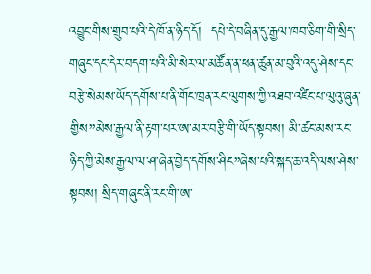འབྱུང་གིས་གྲུབ་པའི་དེ་ཁོ་ན་ཉིད་དོ།  དཔེ་དེ་བཞིན་དུ་རྒྱལ་ཁབ་ཅིག་གི་སྲིད་གཞུང་དང་དེར་བདག་པའི་མི་སེར་ལ་མཚོན་ན་ཕན་ཚུན་མ་བུའི་འདུ་ཤེས་དང་བརྩེ་སེམས་ཡོད་དགོས་པ་ནི་གོང་ཁྲན་རང་ལུགས་ཀྱི་འཐབ་འཛིང་པ་ལུའུ་ཞུན་གྱིས’’མེས་རྒྱལ་ནི་རྟག་པར་ཨ་མར་བརྩི་གི་ཡོད་སྟབས། མི་ཚང་མས་རང་ཉིད་ཀྱི་མེས་རྒྱལ་ལ་ཤ་ཞེན་བྱེད་དགོས་ཤིང’’ཞེས་པའི་སྐད་ཆ་འདི་ལས་ཤེས་སྟབས། སྲིད་གཞུང་ནི་རང་གི་ཨ་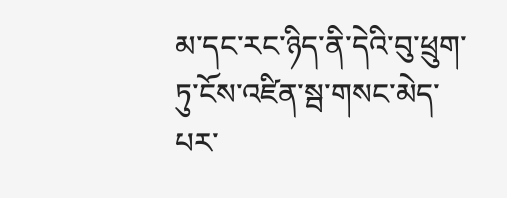མ་དང་རང་ཉིད་ནི་དེའི་བུ་ཕྲུག་ཏུ་ངོས་འཛིན་སྦ་གསང་མེད་པར་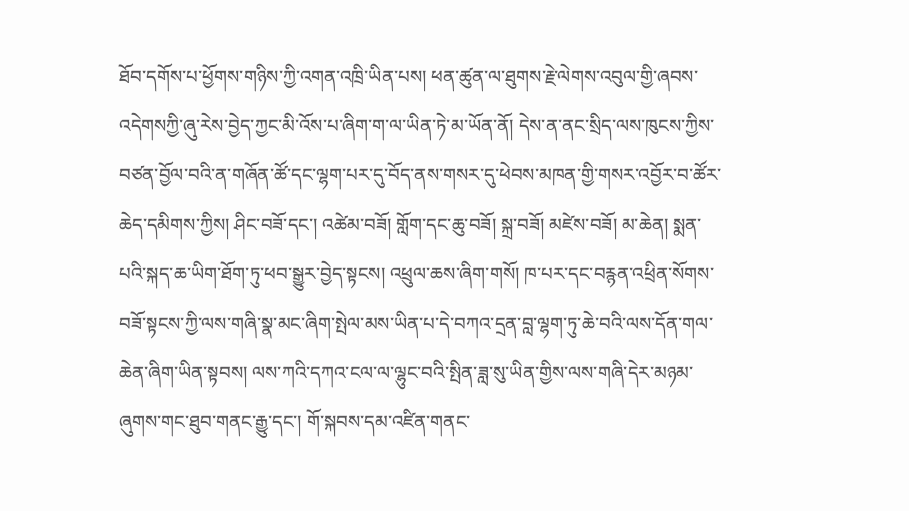ཐོབ་དགོས་པ་ཕྱོགས་གཉིས་ཀྱི་འགན་འཁྲི་ཡིན་པས། ཕན་ཚུན་ལ་ཐུགས་རྗེ་ལེགས་འབུལ་གྱི་ཞབས་འདེགསཀྱི་ཞུ་རེས་བྱེད་ཀྱང་མི་འོས་པ་ཞིག་ག་ལ་ཡིན་ཏེ་མ་ཡོན་ནོ། དེས་ན་ནང་སྲིད་ལས་ཁུངས་ཀྱིས་བཙན་བྱོལ་བའི་ན་གཞོན་ཚོ་དང་ལྷག་པར་དུ་བོད་ནས་གསར་དུ་ཕེབས་མཁན་གྱི་གསར་འབྱོར་བ་ཚོར་ཆེད་དམིགས་ཀྱིས། ཤིང་བཟོ་དང་། འཚེམ་བཟོ། གློག་དང་ཆུ་བཟོ། སྐྲ་བཟོ། མཛེས་བཟོ། མ་ཆེན། སྨན་པའི་སྐད་ཆ་ཡིག་ཐོག་ཏུ་ཕབ་སྒྱུར་བྱེད་སྟངས། འཕྲུལ་ཆས་ཞིག་གསོ། ཁ་པར་དང་བརྙན་འཕྲིན་སོགས་བཟོ་སྟངས་ཀྱི་ལས་གཞི་སྣ་མང་ཞིག་སྤེལ་མས་ཡིན་པ་དེ་བཀའ་དྲན་བླ་ལྷག་ཏུ་ཆེ་བའི་ལས་དོན་གལ་ཆེན་ཞིག་ཡིན་སྟབས། ལས་ཀའི་དཀའ་ངལ་ལ་ལྷུང་བའི་སྤིན་ཟླ་སུ་ཡིན་གྱིས་ལས་གཞི་དེར་མཉམ་ཞུགས་གང་ཐུབ་གནང་རྒྱུ་དང་། གོ་སྐབས་དམ་འཛིན་གནང་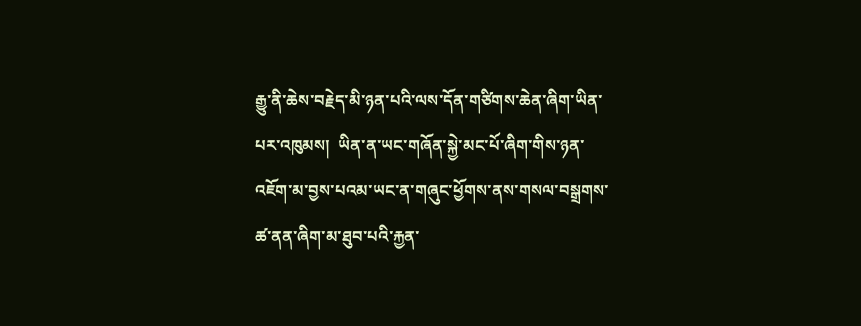རྒྱུ་ནི་ཆེས་བརྗེད་མི་ཉན་པའི་ལས་དོན་གཙིགས་ཆེན་ཞིག་ཡིན་པར་འཁུམས།  ཡིན་ན་ཡང་གཞོན་སྐྱེ་མང་པོ་ཞིག་གིས་ཉན་འཇོག་མ་བྱས་པའམ་ཡང་ན་གཞུང་ཕྱོགས་ནས་གསལ་བསྒྲགས་ཚ་ནན་ཞིག་མ་ཐུབ་པའི་རྐྱན་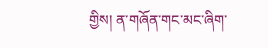གྱིས། ན་གཞོན་གང་མང་ཞིག་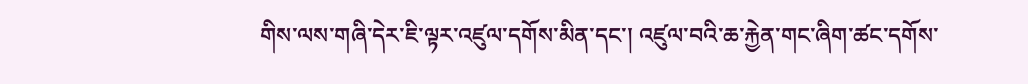གིས་ལས་གཞི་དེར་ཇི་ལྟར་འཛུལ་དགོས་མིན་དང་། འཛུལ་བའི་ཆ་རྐྱེན་གང་ཞིག་ཚང་དགོས་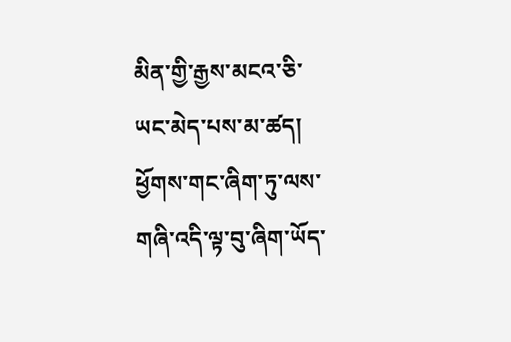མིན་གྱི་རྒྱས་མངའ་ཅི་ཡང་མེད་པས་མ་ཚད། ཕྱོགས་གང་ཞིག་ཏུ་ལས་གཞི་འདི་ལྟ་བུ་ཞིག་ཡོད་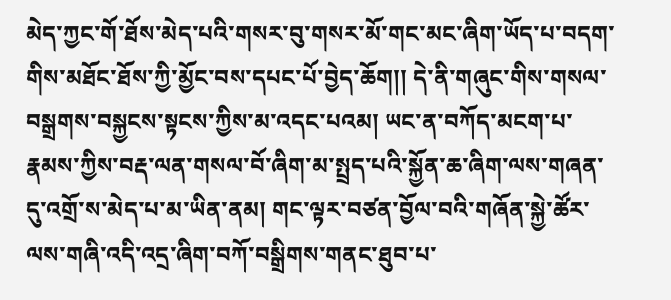མེད་ཀྱང་གོ་ཐོས་མེད་པའི་གསར་བུ་གསར་མོ་གང་མང་ཞིག་ཡོད་པ་བདག་གིས་མཐོང་ཐོས་ཀྱི་མྱོང་བས་དཔང་པོ་བྱེད་ཆོག།། དེ་ནི་གཞུང་གིས་གསལ་བསྒྲགས་བསྐྱངས་སྟངས་ཀྱིས་མ་འདང་པའམ། ཡང་ན་བཀོད་མངག་པ་རྣམས་ཀྱིས་བརྡ་ལན་གསལ་བོ་ཞིག་མ་སྤྲད་པའི་སྐྱོན་ཆ་ཞིག་ལས་གཞན་དུ་འགྲོ་ས་མེད་པ་མ་ཡིན་ནམ། གང་ལྟར་བཙན་བྱོལ་བའི་གཞོན་སྐྱེ་ཚོར་ལས་གཞི་འདི་འདྲ་ཞིག་བཀོ་བསྒྲིགས་གནང་ཐུབ་པ་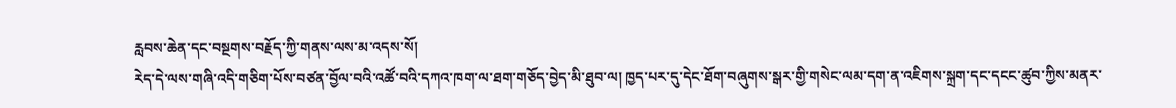རླབས་ཆེན་དང་བསྔགས་བརྗོད་ཀྱི་གནས་ལས་མ་འདས་སོ།
རེད་དེ་ལས་གཞི་འདི་གཅིག་པོས་བཙན་བྱོལ་བའི་འཚོ་བའི་དཀའ་ཁག་ལ་ཐག་གཅོད་བྱེད་མི་ཐུབ་ལ། ཁྱད་པར་དུ་དེང་ཐོག་བཞུགས་སྒར་གྱི་གསེང་ལམ་དག་ན་འཇིགས་སྐྲག་དང་དངང་ཚུབ་ཀྱིས་མནར་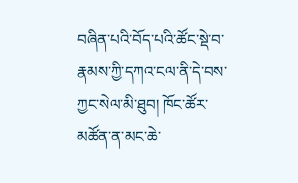བཞིན་པའི་བོད་པའི་ཚོང་སྡེ་བ་རྣམས་ཀྱི་དཀའ་ངལ་ནི་དེ་བས་ཀྱང་སེལ་མི་ཐུབ། ཁོང་ཚོར་མཚོན་ན་མང་ཆེ་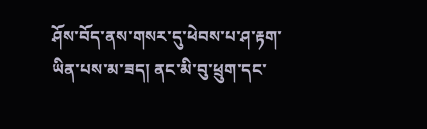ཤོས་བོད་ནས་གསར་དུ་ཕེབས་པ་ཤ་རྟག་ཡིན་པས་མ་ཟད། ནང་མི་བུ་ཕྲུག་དང་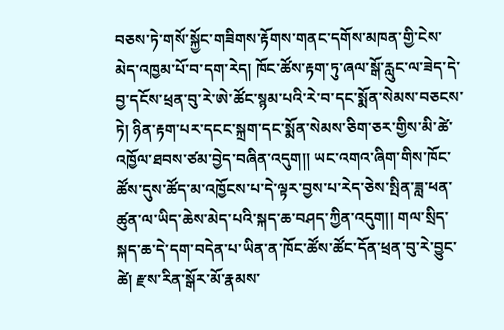བཅས་ཏེ་གསོ་སྐྱོང་གཟིགས་རྟོགས་གནང་དགོས་མཁན་གྱི་ངེས་མེད་འཁྱམ་པོ་བ་དག་རེད། ཁོང་ཚོས་རྟག་ཏུ་ཞལ་སྒོ་རླུང་ལ་ཟེད་དེ་བྱ་དངོས་ཕྲན་བུ་རེ་ཨེ་ཚོང་སྙམ་པའི་རེ་བ་དང་སྨོན་སེམས་བཅངས་ཏེ། ཉིན་རྟག་པར་དངང་སྐྲག་དང་སྨོན་སེམས་ཅིག་ཅར་གྱིས་མི་ཚེ་འཁྱོལ་ཐབས་ཙམ་བྱེད་བཞིན་འདུག།། ཡང་འགའ་ཞིག་གིས་ཁོང་ཚོས་དུས་ཚོད་མ་འཁྱོངས་པ་དེ་ལྟར་བྱས་པ་རེད་ཅེས་སྤིན་ཟླ་ཕན་ཚུན་ལ་ཡིད་ཆེས་མེད་པའི་སྐད་ཆ་བཤད་ཀྱིན་འདུག།། གལ་སྲིད་སྐད་ཆ་དེ་དག་བདེན་པ་ཡིན་ན་ཁོང་ཚོས་ཚོང་དོན་ཕྲན་བུ་རེ་བྱུང་ཚེ། རྫས་རིན་སྒོར་མོ་རྣམས་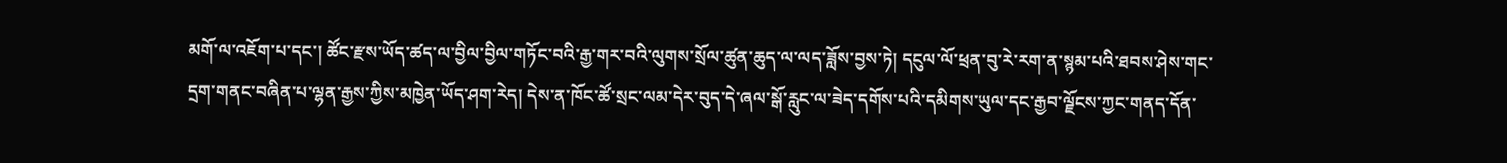མགོ་ལ་འཇོག་པ་དང་། ཚོང་རྫས་ཡོད་ཚད་ལ་བྱིལ་བྱིལ་གཏོང་བའི་རྒྱ་གར་བའི་ལུགས་སྲོལ་ཚུན་ཆུད་ལ་ལད་ཟློས་བྱས་ཏེ། དངུལ་ལོ་ཕྲན་བུ་རེ་རག་ན་སྙམ་པའི་ཐབས་ཤེས་གང་དྲག་གནང་བཞིན་པ་ལྷན་རྒྱས་ཀྱིས་མཁྱེན་ཡོད་ཤག་རེད། དེས་ན་ཁོང་ཚོ་སྲང་ལམ་དེར་བུད་དེ་ཞལ་སྒོ་རླུང་ལ་ཟེད་དགོས་པའི་དམིགས་ཡུལ་དང་རྒྱབ་ལྗོངས་ཀྱང་གནད་དོན་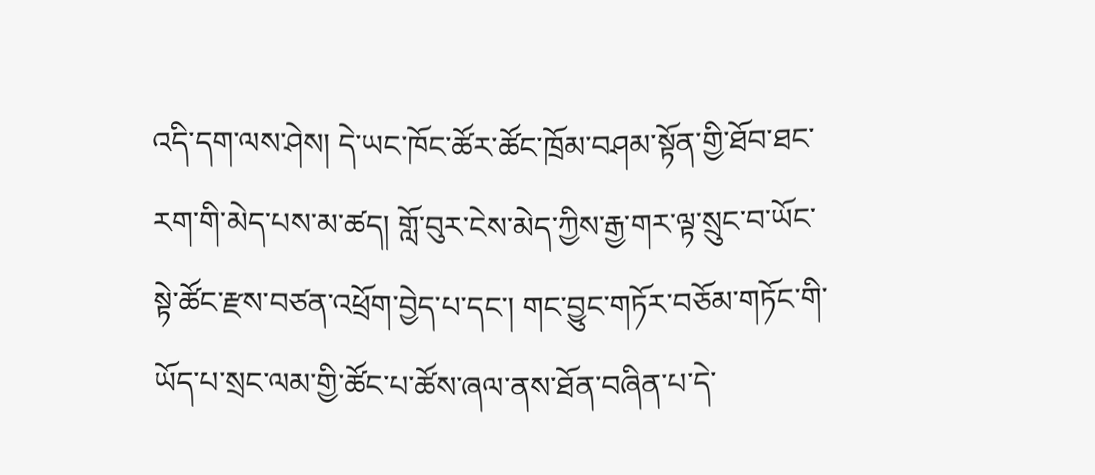འདི་དག་ལས་ཤེས། དེ་ཡང་ཁོང་ཚོར་ཚོང་ཁྲོམ་བཤམ་སྟོན་གྱི་ཐོབ་ཐང་རག་གི་མེད་པས་མ་ཚད། གློ་བུར་ངེས་མེད་ཀྱིས་རྒྱ་གར་ལྟ་སྲུང་བ་ཡོང་སྟེ་ཚོང་རྫས་བཙན་འཕྲོག་བྱེད་པ་དང་། གང་བྱུང་གཏོར་བཅོམ་གཏོང་གི་ཡོད་པ་སྲང་ལམ་གྱི་ཚོང་པ་ཚོས་ཞལ་ནས་ཐོན་བཞིན་པ་དེ་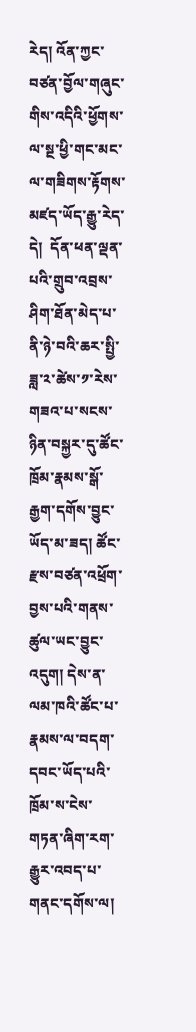རེད། འོན་ཀྱང་བཙན་བྱོལ་གཞུང་གིས་འདིའི་ཕྱོགས་ལ་སྔ་ཕྱི་གང་མང་ལ་གཟིགས་རྟོགས་མཛད་ཡོད་རྒྱུ་རེད་དེ།  དོན་ཕན་ལྡན་པའི་གྲུབ་འབྲས་ཤིག་ཐོན་མེད་པ་ནི་ཉེ་བའི་ཆར་སྤྱི་ཟླ་༢་ཚེས་༡་རེས་གཟའ་པ་སངས་ཉིན་བསྐྱར་དུ་ཚོང་ཁྲོམ་རྣམས་སྒོ་རྒྱག་དགོས་བྱུང་ཡོད་མ་ཟད། ཚོང་རྫས་བཙན་འཕྲོག་བྱས་པའི་གནས་ཚུལ་ཡང་བྱུང་འདུག། དེས་ན་ལམ་ཁའི་ཚོང་པ་རྣམས་ལ་བདག་དབང་ཡོད་པའི་ཁྲོམ་ས་ངེས་གཏན་ཞིག་རག་རྒྱུར་འབད་པ་གནང་དགོས་ལ།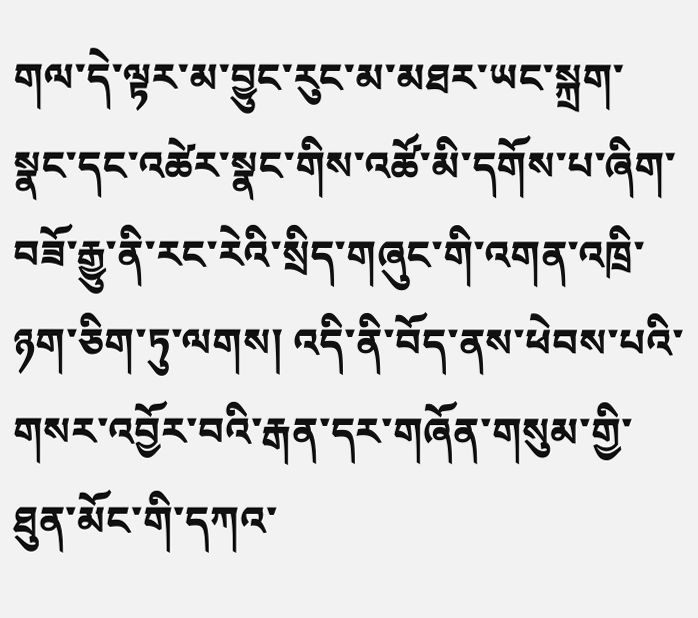གལ་དེ་ལྟར་མ་བྱུང་རུང་མ་མཐར་ཡང་སྐྲག་སྣང་དང་འཚེར་སྣང་གིས་འཚོ་མི་དགོས་པ་ཞིག་བཟོ་རྒྱུ་ནི་རང་རེའི་སྲིད་གཞུང་གི་འགན་འཁྲི་ཉག་ཅིག་ཏུ་ལགས། འདི་ནི་བོད་ནས་ཕེབས་པའི་གསར་འབྱོར་བའི་རྒན་དར་གཞོན་གསུམ་གྱི་ཐུན་མོང་གི་དཀའ་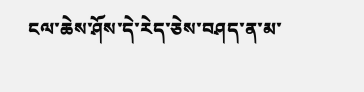ངལ་ཆེས་ཤོས་དེ་རེད་ཅེས་བཤད་ན་མ་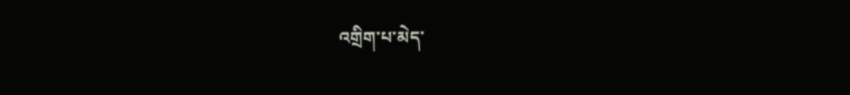འགྲིག་པ་མེད་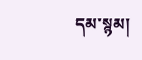དམ་སྙམ།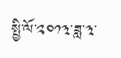སྤྱི་ལོ་༢༠༡༣་ཟླ་༣་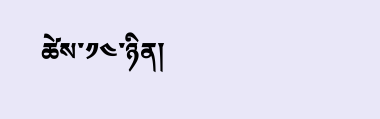ཚེས་༡༤་ཉིན།